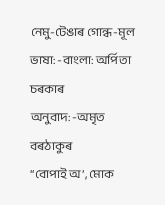নেমু-টেঙাৰ গোন্ধ-মূল ভাষা: -বাংলা: অৰ্পিতা চৰকাৰ
অনুবাদ: -অমৃত বৰঠাকুৰ
“বোপাই অ’, মোক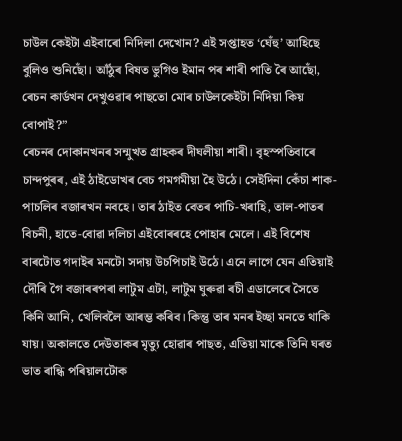চাউল কেইটা এইবাৰো নিদিলা দেখোন? এই সপ্তাহত ‘ঘেঁহু’ আহিছে বুলিও শুনিছোঁ। আঁঠুৰ বিষত ভুগিও ইমান পৰ শাৰী পাতি ৰৈ আছোঁ, ৰেচন কাৰ্ডখন দেখুওৱাৰ পাছতো মোৰ চাউলকেইটা নিদিয়া কিয় বোপাই?”
ৰেচনৰ দোকানখনৰ সন্মুখত গ্ৰাহকৰ দীঘলীয়া শাৰী। বৃহস্পতিবাৰে চান্দপুৰৰ, এই ঠাইডোখৰ বেচ গমগমীয়া হৈ উঠে। সেইদিনা কেঁচা শাক-পাচলিৰ বজাৰখন নবহে। তাৰ ঠাইত বেতৰ পাচি-খৰাহি, তাল-পাতৰ বিচনী, হাতে-বোৱা দলিচা এইবোৰৰহে পোহাৰ মেলে। এই বিশেষ বাৰটোত গদাইৰ মনটো সদায় উচপিচাই উঠে। এনে লাগে যেন এতিয়াই দৌৰি গৈ বজাৰৰপৰা লাটুম এটা, লাটুম ঘুৰুৱা ৰচী এডালেৰে সৈতে কিনি আনি, খেলিবলৈ আৰম্ভ কৰিব। কিন্তু তাৰ মনৰ ইচ্ছা মনতে থাকি যায়। অকালতে দেউতাকৰ মৃত্যু হোৱাৰ পাছত, এতিয়া মাকে তিনি ঘৰত ভাত ৰান্ধি পৰিয়ালটোক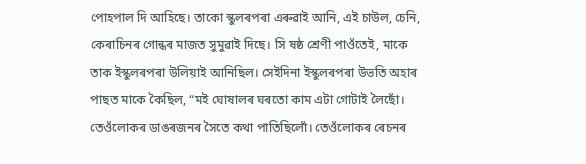পোহপাল দি আহিছে। তাকো স্কুলৰপৰা এৰুৱাই আনি, এই চাউল, চেনি, কেৰাচিনৰ গোন্ধৰ মাজত সুমুৱাই দিছে। সি ষষ্ঠ শ্ৰেণী পাওঁতেই, মাকে তাক ইস্কুলৰপৰা উলিয়াই আনিছিল। সেইদিনা ইস্কুলৰপৰা উভতি অহাৰ পাছত মাকে কৈছিল, “মই ঘোষালৰ ঘৰতো কাম এটা গোটাই লৈছোঁ। তেওঁলোকৰ ডাঙৰজনৰ সৈতে কথা পাতিছিলোঁ। তেওঁলোকৰ ৰেচনৰ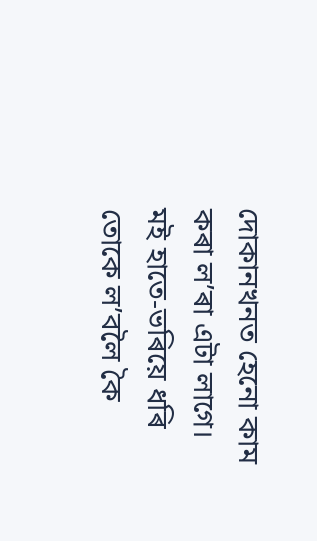দোকানখনত হেনো কাম কৰা ল’ৰা এটা লাগে। মই হাতে-ভৰিয়ে ধৰি তোকে ল’বলৈ কৈ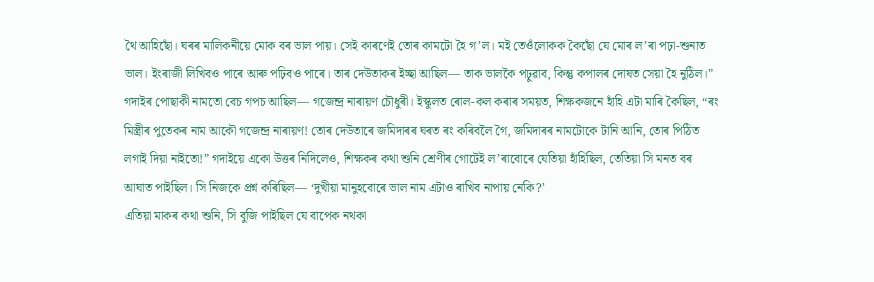থৈ আহিছোঁ। ঘৰৰ মালিকনীয়ে মোক বৰ ভাল পায়। সেই কাৰণেই তোৰ কামটো হৈ গ’ল। মই তেওঁলোকক কৈছোঁ যে মোৰ ল’ৰা পঢ়া-শুনাত ভাল। ইংৰাজী লিখিবও পাৰে আৰু পঢ়িবও পাৰে। তাৰ দেউতাকৰ ইচ্ছা আছিল— তাক ভালকৈ পঢ়ুৱাব, কিন্তু কপালৰ দোষত সেয়া হৈ নুঠিল।”
গদাইৰ পোছাকী নামতো বেচ গপচ আছিল— গজেন্দ্ৰ নাৰায়ণ চৌধুৰী। ইস্কুলত ৰোল-কল কৰাৰ সময়ত, শিক্ষকজনে হাঁহি এটা মাৰি কৈছিল, “ৰং মিস্ত্ৰীৰ পুতেকৰ নাম আকৌ গজেন্দ্ৰ নাৰায়ণ! তোৰ দেউতাৰে জমিদাৰৰ ঘৰত ৰং কৰিবলৈ গৈ, জমিদাৰৰ নামটোকে টানি আনি, তোৰ পিঠিত লগাই দিয়া নাইতো!” গদাইয়ে একো উত্তৰ নিদিলেও, শিক্ষকৰ কথা শুনি শ্ৰেণীৰ গোটেই ল’ৰাবোৰে যেতিয়া হাঁহিছিল, তেতিয়া সি মনত বৰ আঘাত পাইছিল। সি নিজকে প্ৰশ্ন কৰিছিল— ‘দুখীয়া মানুহবোৰে ভাল নাম এটাও ৰাখিব নাপায় নেকি?’
এতিয়া মাকৰ কথা শুনি, সি বুজি পাইছিল যে বাপেক নথকা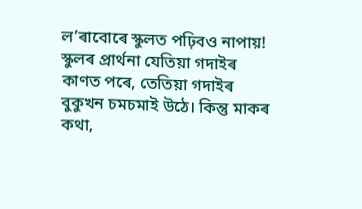ল’ৰাবোৰে স্কুলত পঢ়িবও নাপায়! স্কুলৰ প্ৰাৰ্থনা যেতিয়া গদাইৰ কাণত পৰে, তেতিয়া গদাইৰ বুকুখন চমচমাই উঠে। কিন্তু মাকৰ কথা,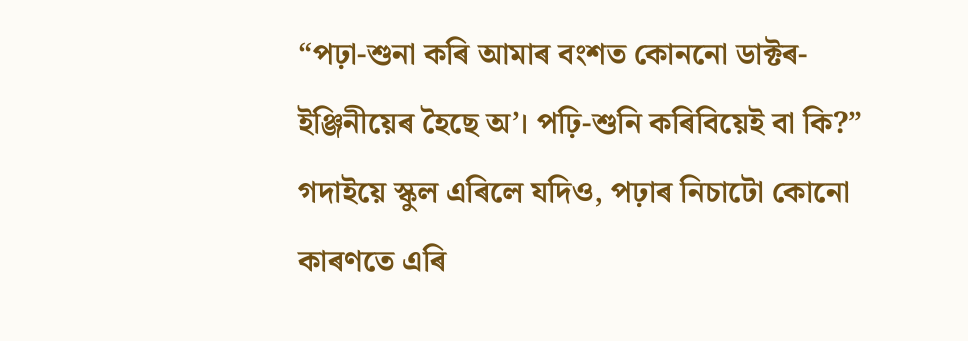“পঢ়া-শুনা কৰি আমাৰ বংশত কোননো ডাক্টৰ-ইঞ্জিনীয়েৰ হৈছে অ’। পঢ়ি-শুনি কৰিবিয়েই বা কি?”
গদাইয়ে স্কুল এৰিলে যদিও, পঢ়াৰ নিচাটো কোনো কাৰণতে এৰি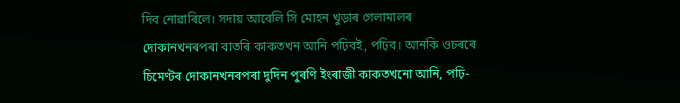দিব নোৱাৰিলে। সদায় আবেলি সি মোহন খুড়াৰ গেলামালৰ দোকানখনৰপৰা বাতৰি কাকতখন আনি পঢ়িবই, পঢ়িব। আনকি ওচৰৰে চিমেণ্টৰ দোকানখনৰপৰা দুদিন পুৰণি ইংৰাজী কাকতখনো আনি, পঢ়ি-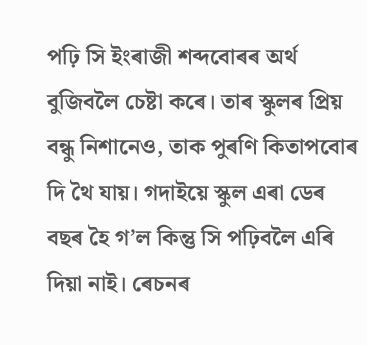পঢ়ি সি ইংৰাজী শব্দবোৰৰ অৰ্থ বুজিবলৈ চেষ্টা কৰে। তাৰ স্কুলৰ প্ৰিয় বন্ধু নিশানেও, তাক পুৰণি কিতাপবোৰ দি থৈ যায়। গদাইয়ে স্কুল এৰা ডেৰ বছৰ হৈ গ’ল কিন্তু সি পঢ়িবলৈ এৰি দিয়া নাই। ৰেচনৰ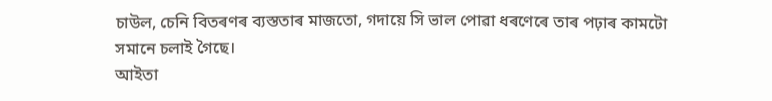চাউল, চেনি বিতৰণৰ ব্যস্ততাৰ মাজতো, গদায়ে সি ভাল পোৱা ধৰণেৰে তাৰ পঢ়াৰ কামটো সমানে চলাই গৈছে।
আইতা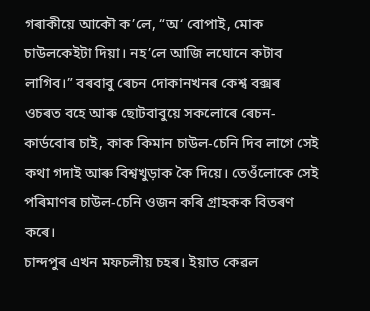গৰাকীয়ে আকৌ ক’লে, “অ‘ বোপাই, মোক চাউলকেইটা দিয়া। নহ’লে আজি লঘোনে কটাব লাগিব।” বৰবাবু ৰেচন দোকানখনৰ কেশ্ব বক্সৰ ওচৰত বহে আৰু ছোটবাবুয়ে সকলোৰে ৰেচন-কাৰ্ডবোৰ চাই, কাক কিমান চাউল-চেনি দিব লাগে সেই কথা গদাই আৰু বিশ্বখুড়াক কৈ দিয়ে। তেওঁলোকে সেই পৰিমাণৰ চাউল-চেনি ওজন কৰি গ্ৰাহকক বিতৰণ কৰে।
চান্দপুৰ এখন মফচলীয় চহৰ। ইয়াত কেৱল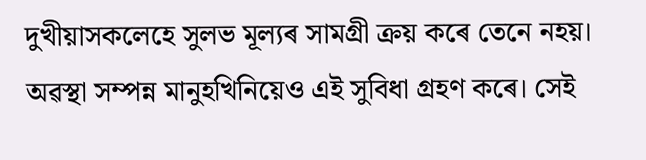দুখীয়াসকলেহে সুলভ মূল্যৰ সামগ্ৰী ক্ৰয় কৰে তেনে নহয়। অৱস্থা সম্পন্ন মানুহখিনিয়েও এই সুবিধা গ্ৰহণ কৰে। সেই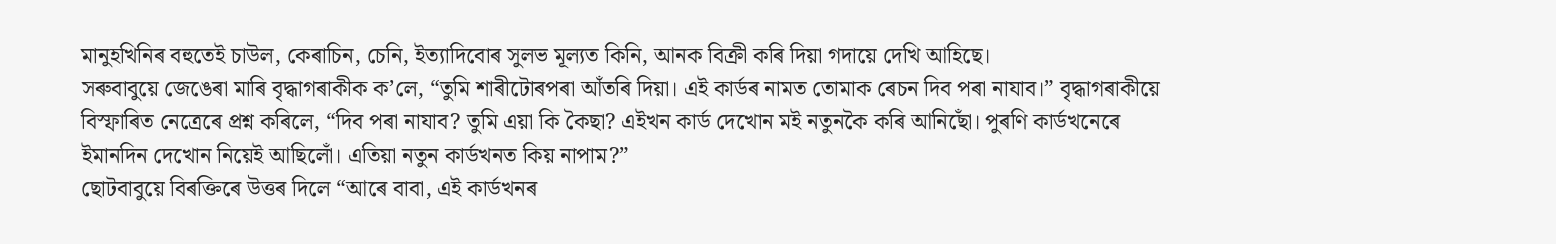মানুহখিনিৰ বহুতেই চাউল, কেৰাচিন, চেনি, ইত্যাদিবোৰ সুলভ মূল্যত কিনি, আনক বিক্ৰী কৰি দিয়া গদায়ে দেখি আহিছে।
সৰুবাবুয়ে জেঙেৰা মাৰি বৃদ্ধাগৰাকীক ক’লে, “তুমি শাৰীটোৰপৰা আঁতৰি দিয়া। এই কাৰ্ডৰ নামত তোমাক ৰেচন দিব পৰা নাযাব।” বৃদ্ধাগৰাকীয়ে বিস্ফাৰিত নেত্ৰেৰে প্ৰশ্ন কৰিলে, “দিব পৰা নাযাব? তুমি এয়া কি কৈছা? এইখন কাৰ্ড দেখোন মই নতুনকৈ কৰি আনিছোঁ। পুৰণি কাৰ্ডখনেৰে ইমানদিন দেখোন নিয়েই আছিলোঁ। এতিয়া নতুন কাৰ্ডখনত কিয় নাপাম?”
ছোটবাবুয়ে বিৰক্তিৰে উত্তৰ দিলে “আৰে বাবা, এই কাৰ্ডখনৰ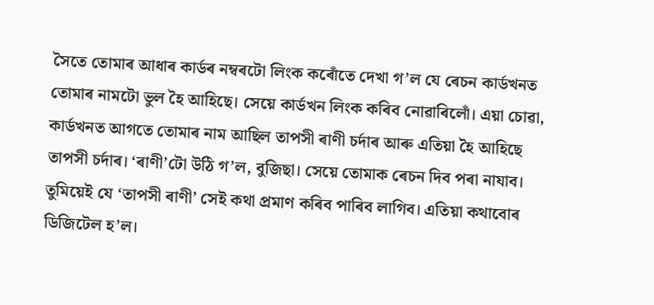সৈতে তোমাৰ আধাৰ কাৰ্ডৰ নম্বৰটো লিংক কৰোঁতে দেখা গ’ল যে ৰেচন কাৰ্ডখনত তোমাৰ নামটো ভুল হৈ আহিছে। সেয়ে কাৰ্ডখন লিংক কৰিব নোৱাৰিলোঁ। এয়া চোৱা, কাৰ্ডখনত আগতে তোমাৰ নাম আছিল তাপসী ৰাণী চৰ্দাৰ আৰু এতিয়া হৈ আহিছে তাপসী চৰ্দাৰ। ‘ৰাণী’টো উঠি গ’ল, বুজিছা। সেয়ে তোমাক ৰেচন দিব পৰা নাযাব। তুমিয়েই যে ‘তাপসী ৰাণী’ সেই কথা প্ৰমাণ কৰিব পাৰিব লাগিব। এতিয়া কথাবোৰ ডিজিটেল হ’ল।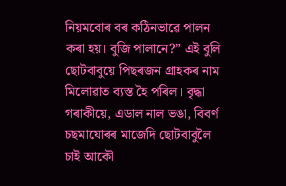নিয়মবোৰ বৰ কঠিনভাৱে পালন কৰা হয়। বুজি পালানে?” এই বুলি ছোটবাবুয়ে পিছৰজন গ্ৰাহকৰ নাম মিলোৱাত ব্যস্ত হৈ পৰিল। বৃদ্ধা গৰাকীয়ে, এডাল নাল ভঙা, বিবৰ্ণ চছমাযোৰৰ মাজেদি ছোটবাবুলৈ চাই আকৌ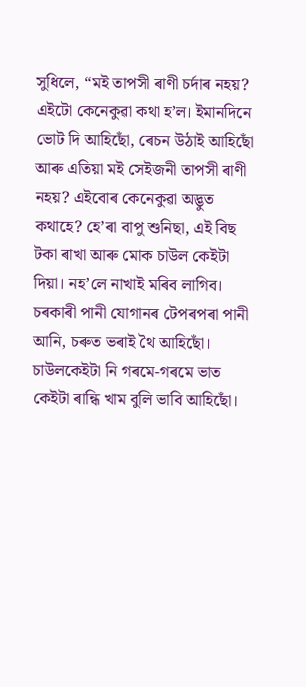সুধিলে, “মই তাপসী ৰাণী চৰ্দাৰ নহয়? এইটো কেনেকুৱা কথা হ’ল। ইমানদিনে ভোট দি আহিছোঁ, ৰেচন উঠাই আহিছোঁ আৰু এতিয়া মই সেইজনী তাপসী ৰাণী নহয়? এইবোৰ কেনেকুৱা অদ্ভুত কথাহে? হে’ৰা বাপু শুনিছা, এই বিছ টকা ৰাখা আৰু মোক চাউল কেইটা দিয়া। নহ’লে নাখাই মৰিব লাগিব। চৰকাৰী পানী যোগানৰ টেপৰপৰা পানী আনি, চৰুত ভৰাই থৈ আহিছোঁ। চাউলকেইটা নি গৰমে-গৰমে ভাত কেইটা ৰান্ধি খাম বুলি ভাবি আহিছোঁ।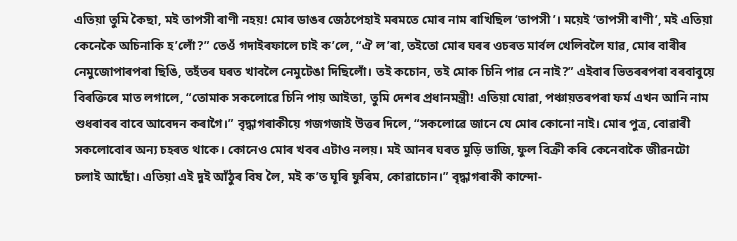এতিয়া তুমি কৈছা, মই তাপসী ৰাণী নহয়! মোৰ ডাঙৰ জেঠপেহাই মৰমতে মোৰ নাম ৰাখিছিল ‘তাপসী’। ময়েই ‘তাপসী ৰাণী’, মই এতিয়া কেনেকৈ অচিনাকি হ’লোঁ?” তেওঁ গদাইৰফালে চাই ক’লে, “ঐ ল’ৰা, তইতো মোৰ ঘৰৰ ওচৰত মাৰ্বল খেলিবলৈ যাৱ, মোৰ বাৰীৰ নেমুজোপাৰপৰা ছিঙি, তহঁতৰ ঘৰত খাবলৈ নেমুটেঙা দিছিলোঁ। তই কচোন, তই মোক চিনি পাৱ নে নাই?” এইবাৰ ভিতৰৰপৰা বৰবাবুয়ে বিৰক্তিৰে মাত লগালে, “তোমাক সকলোৱে চিনি পায় আইতা, তুমি দেশৰ প্ৰধানমন্ত্ৰী! এতিয়া যোৱা, পঞ্চায়তৰপৰা ফৰ্ম এখন আনি নাম শুধৰাবৰ বাবে আবেদন কৰাগৈ।” বৃদ্ধাগৰাকীয়ে গজগজাই উত্তৰ দিলে, “সকলোৱে জানে যে মোৰ কোনো নাই। মোৰ পুত্ৰ, বোৱাৰী সকলোবোৰ অন্য চহৰত থাকে। কোনেও মোৰ খবৰ এটাও নলয়। মই আনৰ ঘৰত মুড়ি ভাজি, ফুল বিক্ৰী কৰি কেনেবাকৈ জীৱনটো চলাই আছোঁ। এতিয়া এই দুই আঁঠুৰ বিষ লৈ, মই ক’ত ঘূৰি ফুৰিম, কোৱাচোন।” বৃদ্ধাগৰাকী কান্দো-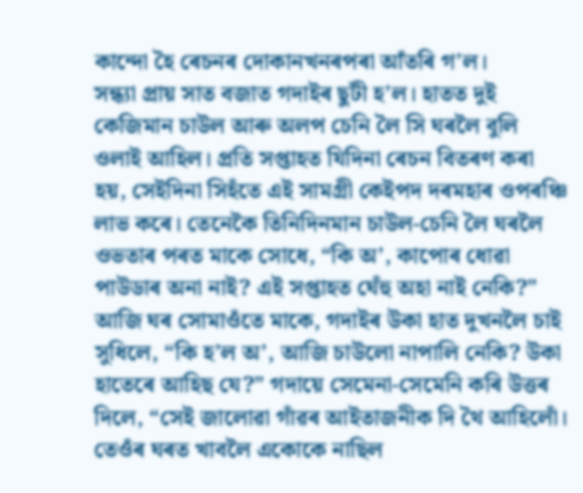কান্দো হৈ ৰেচনৰ দোকানখনৰপৰা আঁতৰি গ’ল।
সন্ধ্যা প্ৰায় সাত বজাত গদাইৰ ছুটী হ’ল। হাতত দুই কেজিমান চাউল আৰু অলপ চেনি লৈ সি ঘৰলৈ বুলি ওলাই আহিল। প্ৰতি সপ্তাহত যিদিনা ৰেচন বিতৰণ কৰা হয়, সেইদিনা সিহঁতে এই সামগ্ৰী কেইপদ দৰমহাৰ ওপৰঞ্চি লাভ কৰে। তেনেকৈ তিনিদিনমান চাউল-চেনি লৈ ঘৰলৈ ওভতাৰ পৰত মাকে সোধে, “কি অ’, কাপোৰ ধোৱা পাউডাৰ অনা নাই? এই সপ্তাহত ঘেঁহু অহা নাই নেকি?” আজি ঘৰ সোমাওঁতে মাকে, গদাইৰ উকা হাত দুখনলৈ চাই সুধিলে, “কি হ’ল অ’, আজি চাউলো নাপালি নেকি? উকা হাতেৰে আহিছ যে?” গদায়ে সেমেনা-সেমেনি কৰি উত্তৰ দিলে, “সেই জালোৱা গাঁৱৰ আইতাজনীক দি থৈ আহিলোঁ। তেওঁৰ ঘৰত খাবলৈ একোকে নাছিল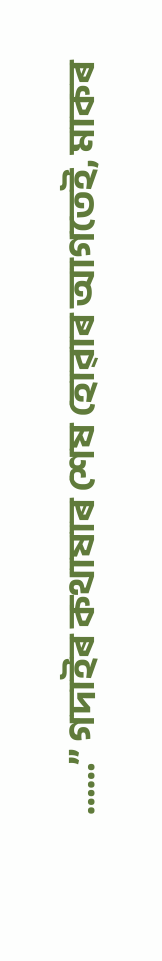……” গদাইৰ কথাষাৰ শেষ হোৱাৰ আগতেই, মাকৰ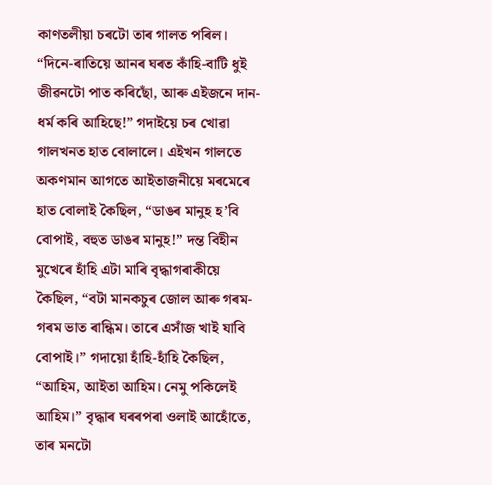কাণতলীয়া চৰটো তাৰ গালত পৰিল। “দিনে-ৰাতিয়ে আনৰ ঘৰত কাঁহি-বাটি ধুই জীৱনটো পাত কৰিছোঁ, আৰু এইজনে দান-ধৰ্ম কৰি আহিছে!” গদাইয়ে চৰ খোৱা গালখনত হাত বোলালে। এইখন গালতে অকণমান আগতে আইতাজনীয়ে মৰমেৰে হাত বোলাই কৈছিল, “ডাঙৰ মানুহ হ’বি বোপাই, বহুত ডাঙৰ মানুহ!” দন্ত বিহীন মুখেৰে হাঁহি এটা মাৰি বৃদ্ধাগৰাকীয়ে কৈছিল, “বটা মানকচুৰ জোল আৰু গৰম-গৰম ভাত ৰান্ধিম। তাৰে এসাঁজ খাই যাবি বোপাই।” গদায়ো হাঁহি-হাঁহি কৈছিল, “আহিম, আইতা আহিম। নেমু পকিলেই আহিম।” বৃদ্ধাৰ ঘৰৰপৰা ওলাই আহোঁতে, তাৰ মনটো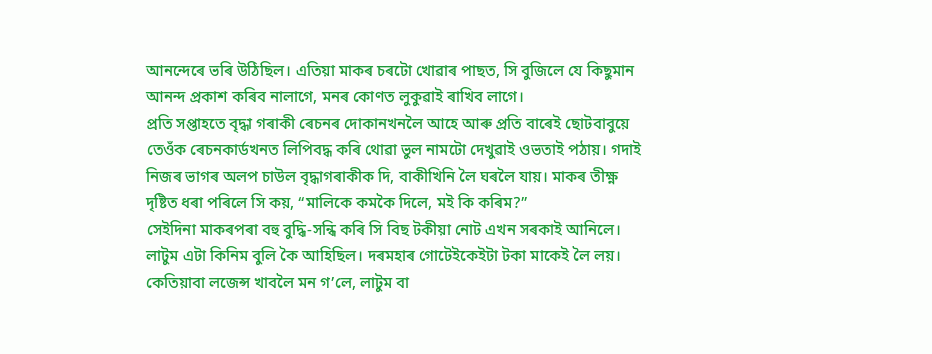আনন্দেৰে ভৰি উঠিছিল। এতিয়া মাকৰ চৰটো খোৱাৰ পাছত, সি বুজিলে যে কিছুমান আনন্দ প্ৰকাশ কৰিব নালাগে, মনৰ কোণত লুকুৱাই ৰাখিব লাগে।
প্ৰতি সপ্তাহতে বৃদ্ধা গৰাকী ৰেচনৰ দোকানখনলৈ আহে আৰু প্ৰতি বাৰেই ছোটবাবুয়ে তেওঁক ৰেচনকাৰ্ডখনত লিপিবদ্ধ কৰি থোৱা ভুল নামটো দেখুৱাই ওভতাই পঠায়। গদাই নিজৰ ভাগৰ অলপ চাউল বৃদ্ধাগৰাকীক দি, বাকীখিনি লৈ ঘৰলৈ যায়। মাকৰ তীক্ষ্ণ দৃষ্টিত ধৰা পৰিলে সি কয়, “মালিকে কমকৈ দিলে, মই কি কৰিম?”
সেইদিনা মাকৰপৰা বহু বুদ্ধি-সন্ধি কৰি সি বিছ টকীয়া নোট এখন সৰকাই আনিলে। লাটুম এটা কিনিম বুলি কৈ আহিছিল। দৰমহাৰ গোটেইকেইটা টকা মাকেই লৈ লয়। কেতিয়াবা লজেন্স খাবলৈ মন গ’লে, লাটুম বা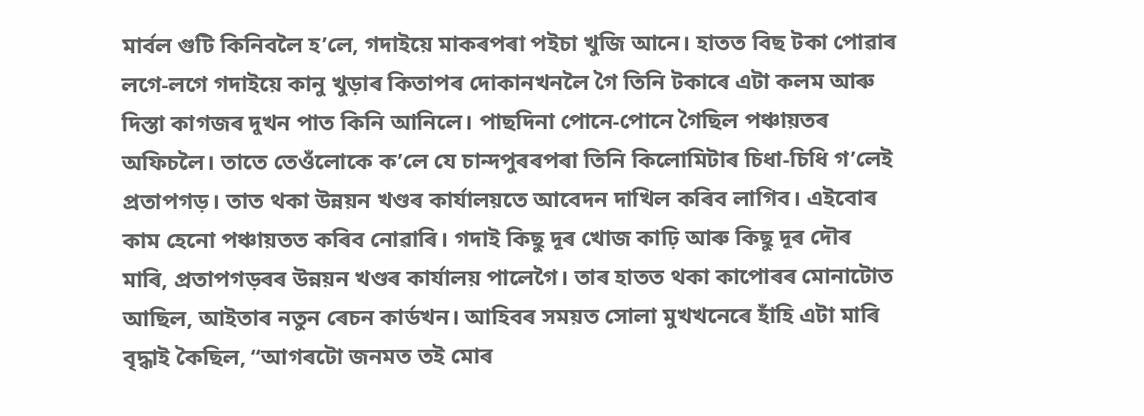মাৰ্বল গুটি কিনিবলৈ হ’লে, গদাইয়ে মাকৰপৰা পইচা খুজি আনে। হাতত বিছ টকা পোৱাৰ লগে-লগে গদাইয়ে কানু খুড়াৰ কিতাপৰ দোকানখনলৈ গৈ তিনি টকাৰে এটা কলম আৰু দিস্তা কাগজৰ দুখন পাত কিনি আনিলে। পাছদিনা পোনে-পোনে গৈছিল পঞ্চায়তৰ অফিচলৈ। তাতে তেওঁলোকে ক’লে যে চান্দপুৰৰপৰা তিনি কিলোমিটাৰ চিধা-চিধি গ’লেই প্ৰতাপগড়। তাত থকা উন্নয়ন খণ্ডৰ কাৰ্যালয়তে আবেদন দাখিল কৰিব লাগিব। এইবোৰ কাম হেনো পঞ্চায়তত কৰিব নোৱাৰি। গদাই কিছু দূৰ খোজ কাঢ়ি আৰু কিছু দূৰ দৌৰ মাৰি, প্ৰতাপগড়ৰৰ উন্নয়ন খণ্ডৰ কাৰ্যালয় পালেগৈ। তাৰ হাতত থকা কাপোৰৰ মোনাটোত আছিল, আইতাৰ নতুন ৰেচন কাৰ্ডখন। আহিবৰ সময়ত সোলা মুখখনেৰে হাঁহি এটা মাৰি বৃদ্ধাই কৈছিল, “আগৰটো জনমত তই মোৰ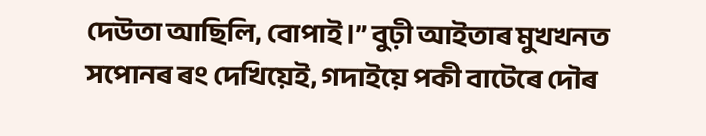দেউতা আছিলি, বোপাই।” বুঢ়ী আইতাৰ মুখখনত সপোনৰ ৰং দেখিয়েই, গদাইয়ে পকী বাটেৰে দৌৰ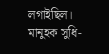লগাইছিল। মানুহক সুধি-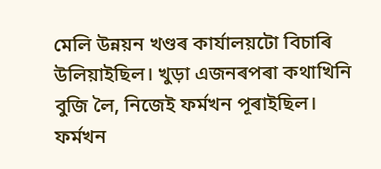মেলি উন্নয়ন খণ্ডৰ কাৰ্যালয়টো বিচাৰি উলিয়াইছিল। খুড়া এজনৰপৰা কথাখিনি বুজি লৈ, নিজেই ফৰ্মখন পূৰাইছিল। ফৰ্মখন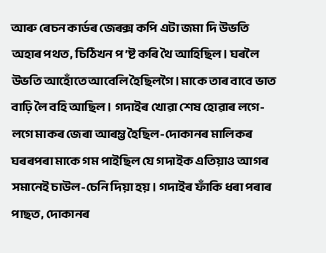আৰু ৰেচন কাৰ্ডৰ জেৰক্স কপি এটা জমা দি উভতি অহাৰ পথত, চিঠিখন প’ষ্ট কৰি থৈ আহিছিল। ঘৰলৈ উভতি আহোঁতে আবেলি হৈছিলগৈ। মাকে তাৰ বাবে ভাত বাঢ়ি লৈ বহি আছিল। গদাইৰ খোৱা শেষ হোৱাৰ লগে-লগে মাকৰ জেৰা আৰম্ভ হৈছিল-দোকানৰ মালিকৰ ঘৰৰপৰা মাকে গম পাইছিল যে গদাইক এতিয়াও আগৰ সমানেই চাউল-চেনি দিয়া হয়। গদাইৰ ফাঁকি ধৰা পৰাৰ পাছত, দোকানৰ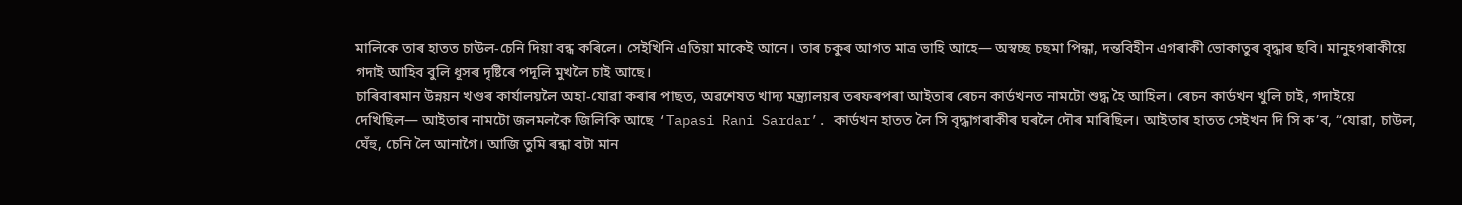মালিকে তাৰ হাতত চাউল-চেনি দিয়া বন্ধ কৰিলে। সেইখিনি এতিয়া মাকেই আনে। তাৰ চকুৰ আগত মাত্ৰ ভাহি আহে— অস্বচ্ছ চছমা পিন্ধা, দন্তবিহীন এগৰাকী ভোকাতুৰ বৃদ্ধাৰ ছবি। মানুহগৰাকীয়ে গদাই আহিব বুলি ধূসৰ দৃষ্টিৰে পদূলি মুখলৈ চাই আছে।
চাৰিবাৰমান উন্নয়ন খণ্ডৰ কাৰ্যালয়লৈ অহা-যোৱা কৰাৰ পাছত, অৱশেষত খাদ্য মন্ত্ৰ্যালয়ৰ তৰফৰপৰা আইতাৰ ৰেচন কাৰ্ডখনত নামটো শুদ্ধ হৈ আহিল। ৰেচন কাৰ্ডখন খুলি চাই, গদাইয়ে দেখিছিল— আইতাৰ নামটো জলমলকৈ জিলিকি আছে ‘Tapasi Rani Sardar’. কাৰ্ডখন হাতত লৈ সি বৃদ্ধাগৰাকীৰ ঘৰলৈ দৌৰ মাৰিছিল। আইতাৰ হাতত সেইখন দি সি ক’ব, “যোৱা, চাউল, ঘেঁহু, চেনি লৈ আনাগৈ। আজি তুমি ৰন্ধা বটা মান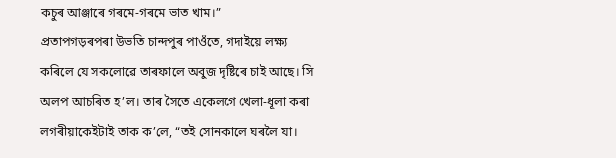কচুৰ আঞ্জাৰে গৰমে-গৰমে ভাত খাম।”
প্ৰতাপগড়ৰপৰা উভতি চান্দপুৰ পাওঁতে, গদাইয়ে লক্ষ্য কৰিলে যে সকলোৱে তাৰফালে অবুজ দৃষ্টিৰে চাই আছে। সি অলপ আচৰিত হ’ল। তাৰ সৈতে একেলগে খেলা-ধূলা কৰা লগৰীয়াকেইটাই তাক ক’লে, “তই সোনকালে ঘৰলৈ যা।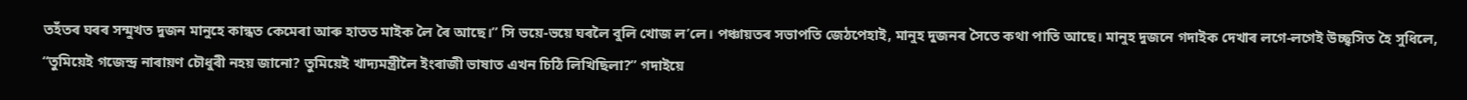তহঁতৰ ঘৰৰ সন্মুখত দুজন মানুহে কান্ধত কেমেৰা আৰু হাতত মাইক লৈ ৰৈ আছে।” সি ভয়ে-ভয়ে ঘৰলৈ বুলি খোজ ল’লে। পঞ্চায়তৰ সভাপতি জেঠপেহাই, মানুহ দুজনৰ সৈতে কথা পাতি আছে। মানুহ দুজনে গদাইক দেখাৰ লগে-লগেই উচ্ছ্বসিত হৈ সুধিলে, “তুমিয়েই গজেন্দ্ৰ নাৰায়ণ চৌধুৰী নহয় জানো? তুমিয়েই খাদ্যমন্ত্ৰীলৈ ইংৰাজী ভাষাত এখন চিঠি লিখিছিলা?” গদাইয়ে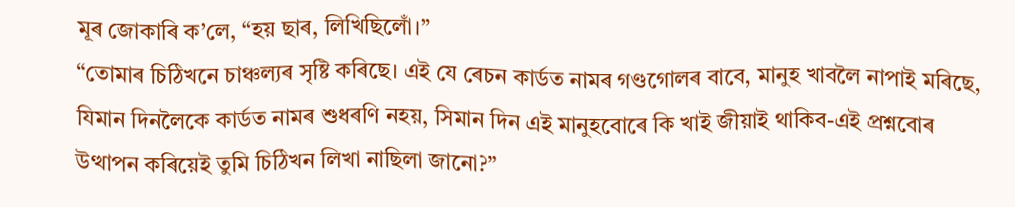মূৰ জোকাৰি ক’লে, “হয় ছাৰ, লিখিছিলোঁ।”
“তোমাৰ চিঠিখনে চাঞ্চল্যৰ সৃষ্টি কৰিছে। এই যে ৰেচন কাৰ্ডত নামৰ গণ্ডগোলৰ বাবে, মানুহ খাবলৈ নাপাই মৰিছে, যিমান দিনলৈকে কাৰ্ডত নামৰ শুধৰণি নহয়, সিমান দিন এই মানুহবোৰে কি খাই জীয়াই থাকিব-এই প্ৰশ্নবোৰ উত্থাপন কৰিয়েই তুমি চিঠিখন লিখা নাছিলা জানো?”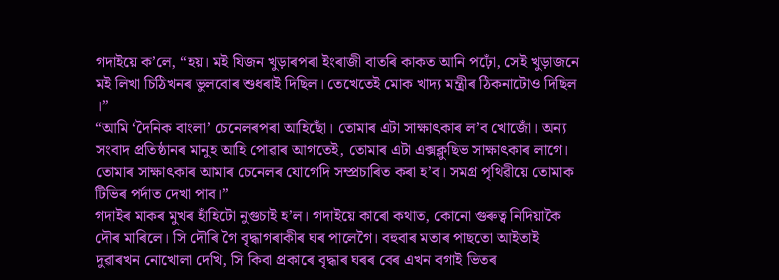গদাইয়ে ক’লে, “হয়। মই যিজন খুড়াৰপৰা ইংৰাজী বাতৰি কাকত আনি পঢ়োঁ, সেই খুড়াজনে মই লিখা চিঠিখনৰ ভুলবোৰ শুধৰাই দিছিল। তেখেতেই মোক খাদ্য মন্ত্ৰীৰ ঠিকনাটোও দিছিল ।”
“আমি ‘দৈনিক বাংলা’ চেনেলৰপৰা আহিছোঁ। তোমাৰ এটা সাক্ষাৎকাৰ ল’ব খোজোঁ। অন্য সংবাদ প্ৰতিষ্ঠানৰ মানুহ আহি পোৱাৰ আগতেই, তোমাৰ এটা এক্সক্লুছিভ সাক্ষাৎকাৰ লাগে। তোমাৰ সাক্ষাৎকাৰ আমাৰ চেনেলৰ যোগেদি সম্প্ৰচাৰিত কৰা হ’ব। সমগ্ৰ পৃথিৱীয়ে তোমাক টিভিৰ পৰ্দাত দেখা পাব।”
গদাইৰ মাকৰ মুখৰ হাঁহিটো নুগুচাই হ’ল। গদাইয়ে কাৰো কথাত, কোনো গুৰুত্ব নিদিয়াকৈ দৌৰ মাৰিলে। সি দৌৰি গৈ বৃদ্ধাগৰাকীৰ ঘৰ পালেগৈ। বহুবাৰ মতাৰ পাছতো আইতাই দুৱাৰখন নোখোলা দেখি, সি কিবা প্ৰকাৰে বৃদ্ধাৰ ঘৰৰ বেৰ এখন বগাই ভিতৰ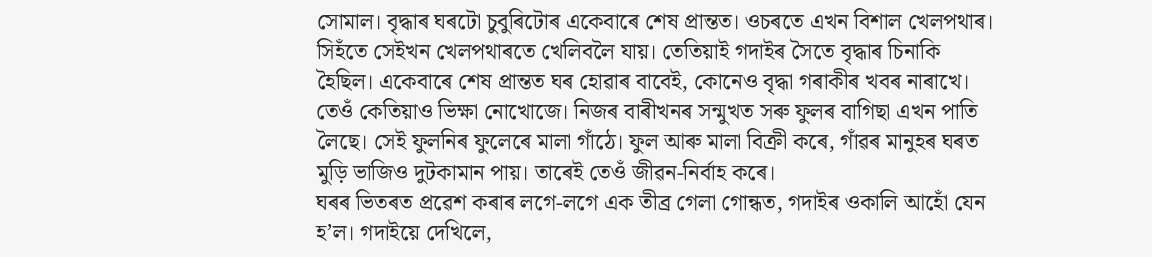সোমাল। বৃদ্ধাৰ ঘৰটো চুবুৰিটোৰ একেবাৰে শেষ প্ৰান্তত। ওচৰতে এখন বিশাল খেলপথাৰ। সিহঁতে সেইখন খেলপথাৰতে খেলিবলৈ যায়। তেতিয়াই গদাইৰ সৈতে বৃদ্ধাৰ চিনাকি হৈছিল। একেবাৰে শেষ প্ৰান্তত ঘৰ হোৱাৰ বাবেই, কোনেও বৃদ্ধা গৰাকীৰ খবৰ নাৰাখে। তেওঁ কেতিয়াও ভিক্ষা নোখোজে। নিজৰ বাৰীখনৰ সন্মুখত সৰু ফুলৰ বাগিছা এখন পাতি লৈছে। সেই ফুলনিৰ ফুলেৰে মালা গাঁঠে। ফুল আৰু মালা বিক্ৰী কৰে, গাঁৱৰ মানুহৰ ঘৰত মুড়ি ভাজিও দুটকামান পায়। তাৰেই তেওঁ জীৱন-নিৰ্বাহ কৰে।
ঘৰৰ ভিতৰত প্ৰৱেশ কৰাৰ লগে-লগে এক তীব্ৰ গেলা গোন্ধত, গদাইৰ ওকালি আহোঁ যেন হ’ল। গদাইয়ে দেখিলে,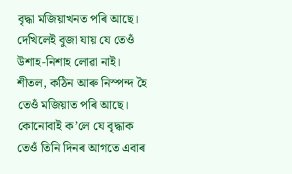বৃদ্ধা মজিয়াখনত পৰি আছে। দেখিলেই বুজা যায় যে তেওঁ উশাহ-নিশাহ লোৱা নাই। শীতল, কঠিন আৰু নিস্পন্দ হৈ তেওঁ মজিয়াত পৰি আছে। কোনোবাই ক’লে যে বৃদ্ধাক তেওঁ তিনি দিনৰ আগতে এবাৰ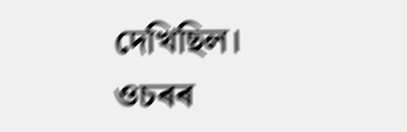দেখিছিল।
ওচৰৰ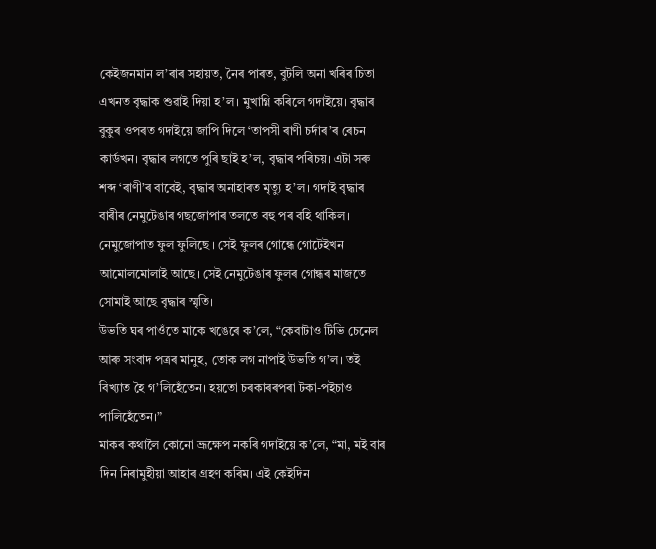কেইজনমান ল’ৰাৰ সহায়ত, নৈৰ পাৰত, বুটলি অনা খৰিৰ চিতা এখনত বৃদ্ধাক শুৱাই দিয়া হ’ল। মুখাগ্নি কৰিলে গদাইয়ে। বৃদ্ধাৰ বুকুৰ ওপৰত গদাইয়ে জাপি দিলে ‘তাপসী ৰাণী চৰ্দাৰ’ৰ ৰেচন কাৰ্ডখন। বৃদ্ধাৰ লগতে পুৰি ছাই হ’ল, বৃদ্ধাৰ পৰিচয়। এটা সৰু শব্দ ‘ৰাণী’ৰ বাবেই, বৃদ্ধাৰ অনাহাৰত মৃত্যু হ’ল। গদাই বৃদ্ধাৰ বাৰীৰ নেমুটেঙাৰ গছজোপাৰ তলতে বহু পৰ বহি থাকিল। নেমুজোপাত ফুল ফুলিছে । সেই ফুলৰ গোন্ধে গোটেইখন আমোলমোলাই আছে। সেই নেমুটেঙাৰ ফুলৰ গোন্ধৰ মাজতে সোমাই আছে বৃদ্ধাৰ স্মৃতি।
উভতি ঘৰ পাওঁতে মাকে খঙেৰে ক’লে, “কেবাটাও টিভি চেনেল আৰু সংবাদ পত্ৰৰ মানুহ, তোক লগ নাপাই উভতি গ’ল। তই বিখ্যাত হৈ গ’লিহেঁতেন। হয়তো চৰকাৰৰপৰা টকা-পইচাও পালিহেঁতেন।”
মাকৰ কথালৈ কোনো ভ্ৰূক্ষেপ নকৰি গদাইয়ে ক’লে, “মা, মই বাৰ দিন নিৰামুহীয়া আহাৰ গ্ৰহণ কৰিম। এই কেইদিন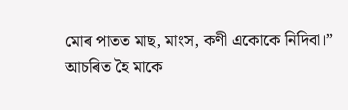মোৰ পাতত মাছ, মাংস, কণী একোকে নিদিবা।”
আচৰিত হৈ মাকে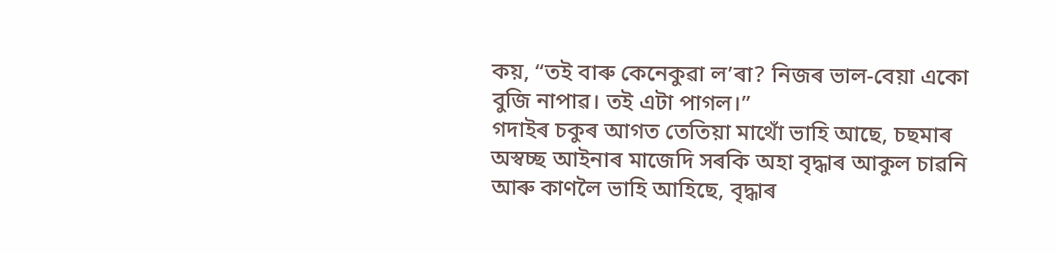কয়, “তই বাৰু কেনেকুৱা ল’ৰা? নিজৰ ভাল-বেয়া একো বুজি নাপাৱ। তই এটা পাগল।”
গদাইৰ চকুৰ আগত তেতিয়া মাথোঁ ভাহি আছে, চছমাৰ অস্বচ্ছ আইনাৰ মাজেদি সৰকি অহা বৃদ্ধাৰ আকুল চাৱনি আৰু কাণলৈ ভাহি আহিছে, বৃদ্ধাৰ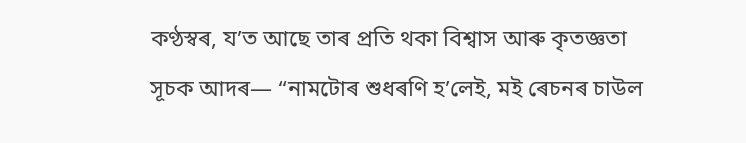কণ্ঠস্বৰ, য’ত আছে তাৰ প্ৰতি থকা বিশ্বাস আৰু কৃতজ্ঞতা সূচক আদৰ— “নামটোৰ শুধৰণি হ’লেই, মই ৰেচনৰ চাউল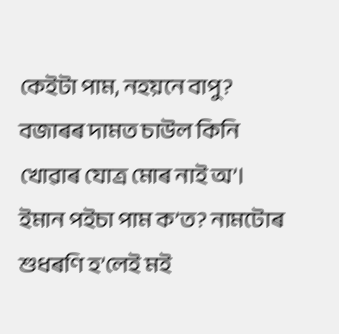কেইটা পাম, নহয়নে বাপু? বজাৰৰ দামত চাউল কিনি খোৱাৰ যোত্ৰ মোৰ নাই অ’। ইমান পইচা পাম ক’ত? নামটোৰ শুধৰণি হ’লেই মই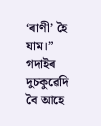‘ৰাণী’ হৈ যাম।”
গদাইৰ দুচকুৱেদি বৈ আহে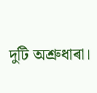দুটি অশ্ৰুধাৰা।